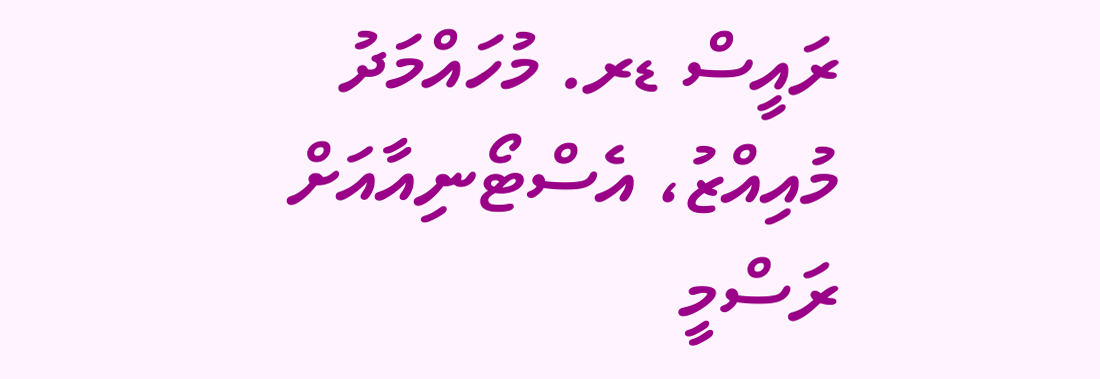ރައީސް ޑރ. މުހައްމަދު މުއިއްޒު، އެސްޓޯނިއާއަށް ރަސްމީ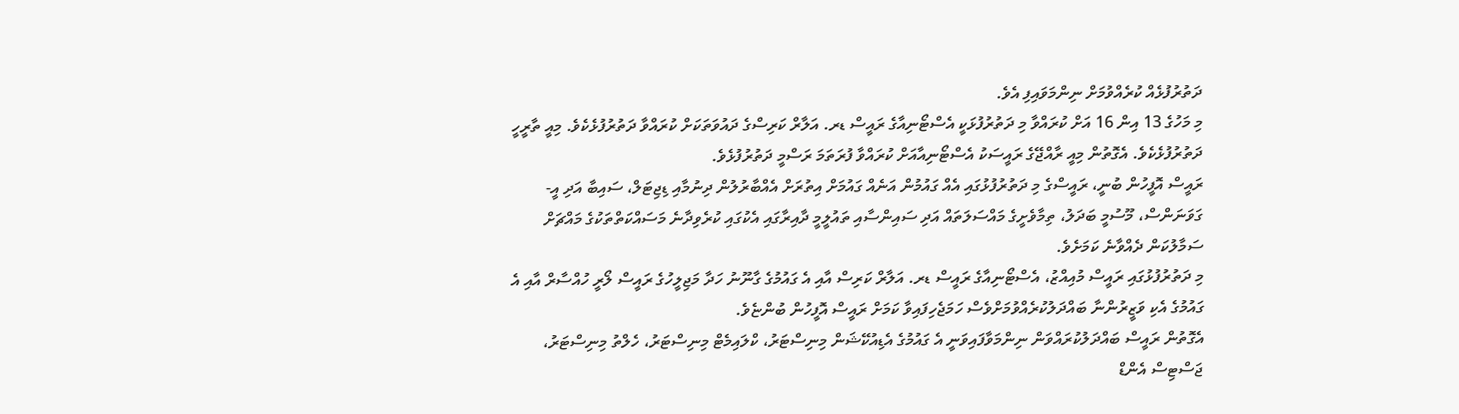ދަތުރުފުޅެއް ކުރެއްވުމަށް ނިންމަވައިފި އެވެ.
މި މަހުގެ 13 އިން 16 އަށް ކުރައްވާ މި ދަތުރުފުޅަކީ އެސްޓޯނިއާގެ ރައީސް ޑރ. އަލާރް ކަރިސްގެ ދައުވަތަކަށް ކުރައްވާ ދަތުރުފުޅެކެވެ. މިއީ ތާރީހީ ދަތުރުފުޅެކެވެ. އެގޮތުން މިއީ ރާއްޖޭގެ ރައީސަކު އެސްޓޯނިއާއަށް ކުރައްވާ ފުރަތަމަ ރަސްމީ ދަތުރުފުޅެވެ.
ރައީސް އޮފީހުން ބުނީ، ރައީސްގެ މި ދަތުރުފުޅުގައި އެއް ގައުމުން އަނެއް ގައުމަށް އިތުރަށް އެއްބާރުލުން ދިނުމާއި ޑިޖިޓަލް، ސައިބާ އަދި އީ-ގަވަނަންސް، މޫސުމީ ބަދަލު، ތިމާވެށީގެ މައްސަލަތައް އަދި ސައިންސާއި ތައުލީމީ ދާއިރާގައި އެކުގައި ކުރެވިދާނެ މަސައްކަތްތަކުގެ މައްޗަށް ސަމާލުކަން ދެއްވާނެ ކަމަށެވެ.
މި ދަތުރުފުޅުގައި ރައީސް މުއިއްޒު، އެސްޓޯނިއާގެ ރައީސް ޑރ. އަލާރް ކަރިސް އާއި އެ ގައުމުގެ ގާނޫނު ހަދާ މަޖިލީހުގެ ރައީސް ލޯރީ ހުއްސާރް އާއި އެ ގައުމުގެ އެކި ވަޒީރުންނާ ބައްދަލުކުރެއްވުމަށްވެސް ހަމަޖެހިފައިވާ ކަމަށް ރައީސް އޮފީހުން ބުންޏެވެ.
އެގޮތުން ރައީސް ބައްދަލުކުރައްވަން ނިންމަވާފައިވަނީ އެ ގައުމުގެ އެޑިއުކޭޝަން މިނިސްޓަރު، ކްލައިމެޓް މިނިސްޓަރު، ހެލްތު މިނިސްޓަރު، ޖަސްޓިސް އެންޑް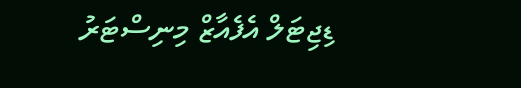ޑިޖިޓަލް އެފެއާޒް މިނިސްޓަރު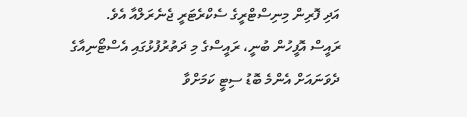އަދި ފޮރިން މިނިސްޓްރީގެ ސެކްރެޓަރީ ޖެނެރަލްއާ އެވެ.
ރައީސް އޮފީހުން ބުނީ، ރައީސްގެ މި ދަތުރުފުޅުގައި އެސްޓޯނިއާގެ ދެވަނައަށް އެންމެ ބޮޑު ސިޓީ ކަމަށްވާ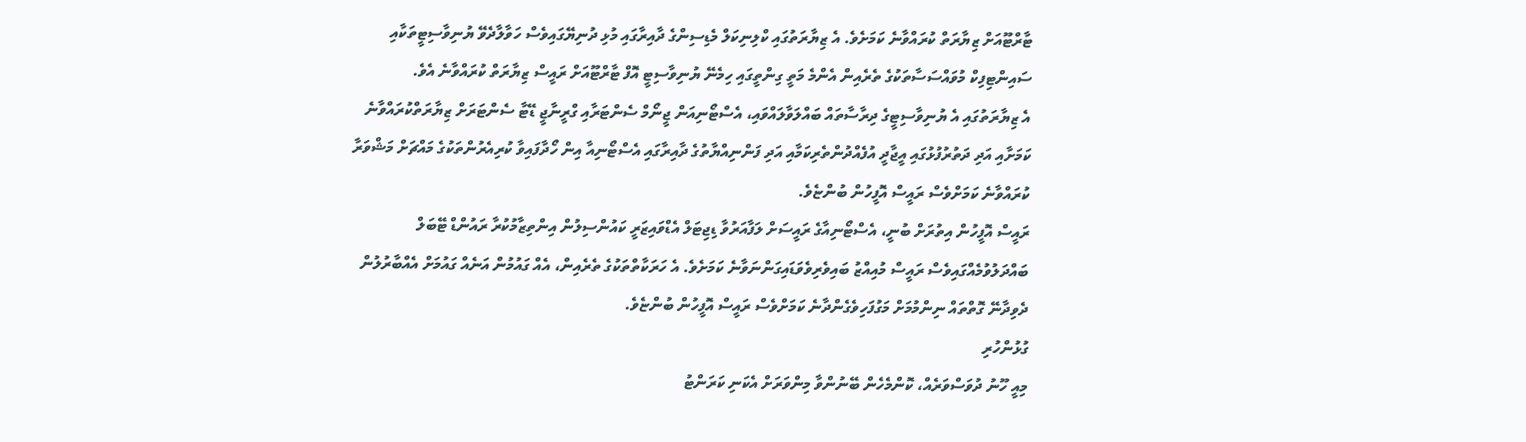ޓާރްޓޫއަށް ޒިޔާރަތް ކުރައްވާނެ ކަމަށެވެ. އެ ޒިޔާރަތުގައި ކްލިނިކަލް މެޑިސިންގެ ދާއިރާގައި މުޅި ދުނިޔޭގައިވެސް ހަވާލާދެވޭ ޔުނިވާސިޓީތަކާއި ސައިންޓިފިކް މުވައްސަސާތަކުގެ ތެރެއިން އެންމެ މަތީ ގިންތީގައި ހިމެނޭ ޔުނިވާސިޓީ އޮފް ޓާރްޓޫއަށް ރައީސް ޒިޔާރަތް ކުރައްވާނެ އެވެ.
އެ ޒިޔާރަތުގައި އެ ޔުނިވާސިޓީގެ ދިރާސާތައް ބައްލަވާލައްވައި، އެސްޓޯނިއަން ޖީނޯމް ސެންޓަރާއި ގްރީނާޖީ ޑޭޓާ ސެންޓަރަށް ޒިޔާރަތްކުރައްވާނެ ކަމަށާއި އަދި ދަތުރުފުޅުގައި އީޖާދީ އުފެއްދުންތެރިކަމާއި އަދި ފަންނިއްޔާތުގެ ދާއިރާގައި އެސްޓޯނިއާ އިން ހޯދާފައިވާ ކުރިއެރުންތަކުގެ މައްޗަށް މަޝްވަރާ ކުރައްވާނެ ކަމަށްވެސް ރައީސް އޮފީހުން ބުންޏެވެ.
ރައީސް އޮފީހުން އިތުރަށް ބުނީ، އެސްޓޯނިއާގެ ރައީސަށް ލަފާއަރުވާ ޑިޖިޓަލް އެޑްވައިޒަރީ ކައުންސިލުން އިންތިޒާމުކުރާ ރައުންޑް ޓޭބަލް ބައްދަލުވުމެއްގައިވެސް ރައީސް މުއިއްޒު ބައިވެރިވެވަޑައިގަންނަވާނެ ކަމަށެވެ. އެ ހަރަކާތްތަކުގެ ތެރެއިން، އެއް ގައުމުން އަނެއް ގައުމަށް އެއްބާރުލުން ދެވިދާނޭ ގޮތްތައް ނިންމުމަށް މަގުފަހިވެގެންދާނެ ކަމަށްވެސް ރައީސް އޮފީހުން ބުންޏެވެ.
ގުޅުންހުރި
މިއީ ހޫނު ދުވަސްވަރެއް، ކޮންމެހެން ބޭނުންވާ މިންވަރަށް އެކަނި ކަރަންޓު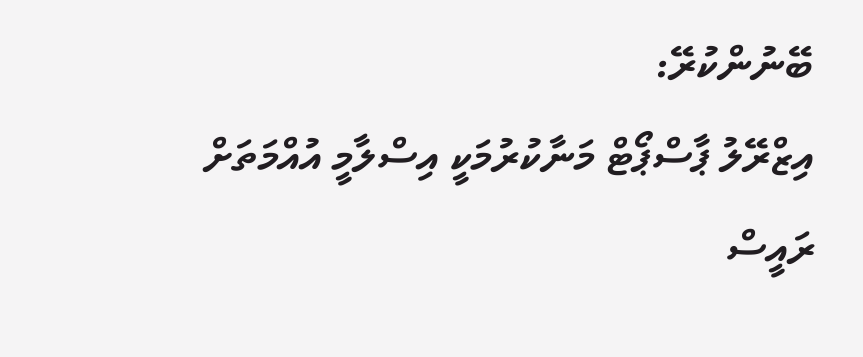ބޭނުންކުރޭ:
އިޒްރޭލު ޕާސްޕޯޓް މަނާކުރުމަކީ އިސްލާމީ އުއްމަތަށް ރައީސް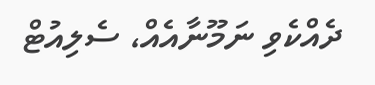ދެއްކެވި ނަމޫނާއެއް، ސެލިއުޓް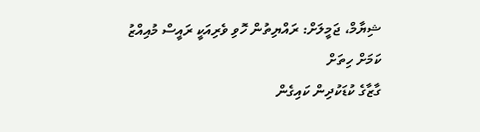ޝިޔާމް، ޖަމީލަށް: ރައްޔިތުން ހޮވި ވެރިއަކީ ރައީސް މުއިއްޒު ކަމަށް ހިތަށް
ގާޒާގެ ކުޑަކުދިން ކައިގެން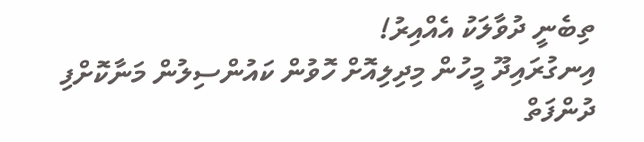ތިބެނީ ދުވާލަކު އެއްއިރު!
އިނގުރައިދޫ މީހުން މިދިލިއޮށް ހޮވުން ކައުންސިލުން މަނާކޮށްފި
ދުންފަތް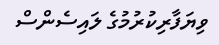ވިޔަފާރިކުރުމުގެ ލައިސެންސް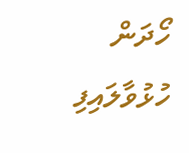ހޯދަން ހުޅުވާލައިފި